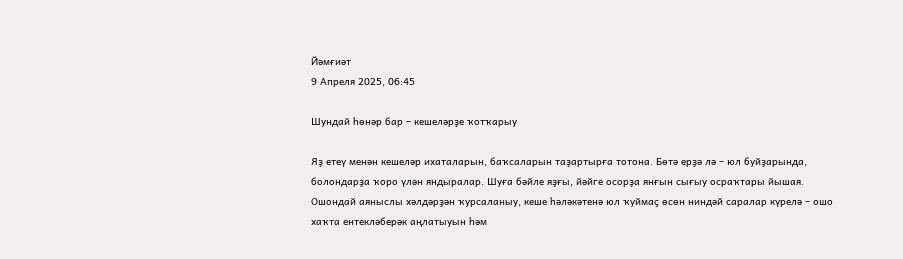Йәмғиәт
9 Апреля 2025, 06:45

Шундай һөнәр бар – кешеләрҙе ҡотҡарыу

Яҙ етеү менән кешеләр ихаталарын, баҡсаларын таҙартырға тотона. Бөтә ерҙә лә – юл буйҙарында, болондарҙа ҡоро үлән яндыралар. Шуға бәйле яҙғы, йәйге осорҙа янғын сығыу осраҡтары йышая. Ошондай аяныслы хәлдәрҙән ҡурсаланыу, кеше һәләкәтенә юл ҡуймаҫ өсөн ниндәй саралар күрелә – ошо хаҡта ентекләберәк аңлатыуын һәм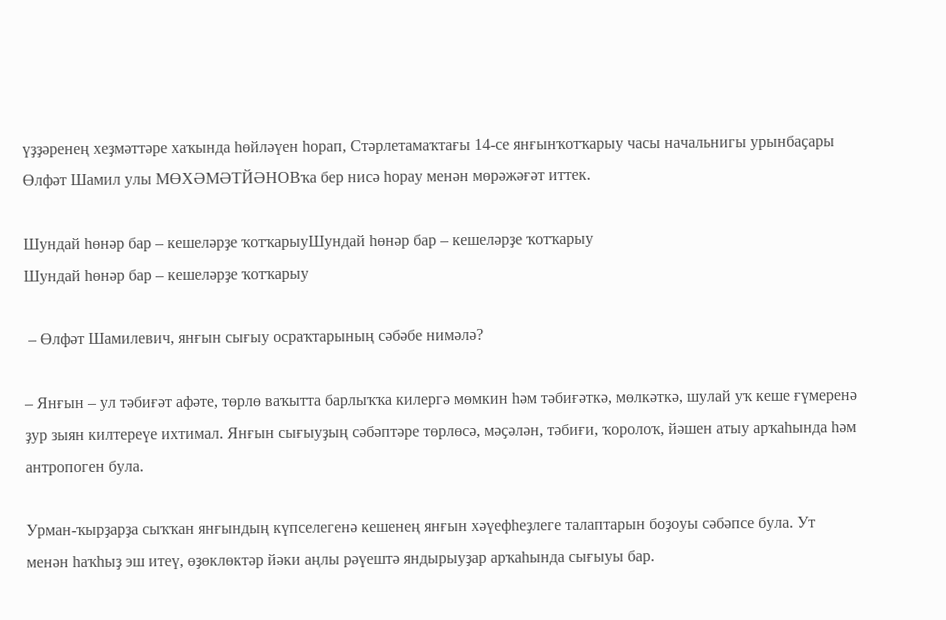үҙҙәренең хеҙмәттәре хаҡында һөйләүен һорап, Стәрлетамаҡтағы 14-се янғынҡотҡарыу часы начальнигы урынбаҫары Өлфәт Шамил улы МӨХӘМӘТЙӘНОВҡа бер нисә һорау менән мөрәжәғәт иттек.

Шундай һөнәр бар – кешеләрҙе ҡотҡарыуШундай һөнәр бар – кешеләрҙе ҡотҡарыу
Шундай һөнәр бар – кешеләрҙе ҡотҡарыу

 – Өлфәт Шамилевич, янғын сығыу осраҡтарының сәбәбе нимәлә?

– Янғын – ул тәбиғәт афәте, төрлө ваҡытта барлыҡҡа килергә мөмкин һәм тәбиғәткә, мөлкәткә, шулай уҡ кеше ғүмеренә ҙур зыян килтереүе ихтимал. Янғын сығыуҙың сәбәптәре төрлөсә, мәҫәлән, тәбиғи, ҡоролоҡ, йәшен атыу арҡаһында һәм антропоген була.

Урман-ҡырҙарҙа сыҡҡан янғындың күпселегенә кешенең янғын хәүефһеҙлеге талаптарын боҙоуы сәбәпсе була. Ут менән һаҡһыҙ эш итеү, өҙөклөктәр йәки аңлы рәүештә яндырыуҙар арҡаһында сығыуы бар.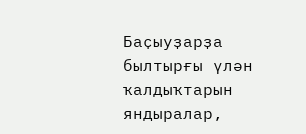Баҫыуҙарҙа былтырғы үлән ҡалдыҡтарын яндыралар,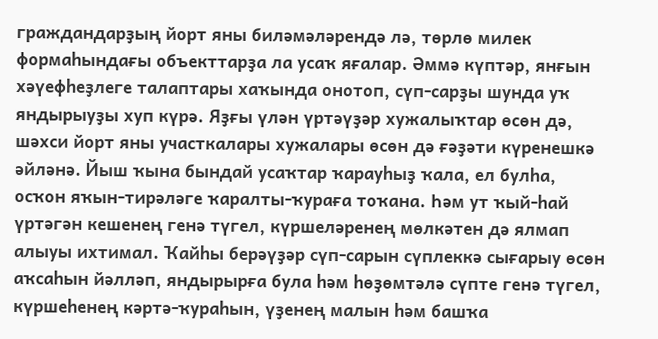граждандарҙың йорт яны биләмәләрендә лә, төрлө милек формаһындағы объекттарҙа ла усаҡ яғалар. Әммә күптәр, янғын хәүефһеҙлеге талаптары хаҡында онотоп, сүп-сарҙы шунда уҡ яндырыуҙы хуп күрә. Яҙғы үлән үртәүҙәр хужалыҡтар өсөн дә, шәхси йорт яны участкалары хужалары өсөн дә ғәҙәти күренешкә әйләнә. Йыш ҡына бындай усаҡтар ҡарауһыҙ ҡала, ел булһа, осҡон яҡын-тирәләге ҡаралты-ҡураға тоҡана. Һәм ут ҡый-һай үртәгән кешенең генә түгел, күршеләренең мөлкәтен дә ялмап алыуы ихтимал. Ҡайһы берәүҙәр сүп-сарын сүплеккә сығарыу өсөн аҡсаһын йәлләп, яндырырға була һәм һөҙөмтәлә сүпте генә түгел, күршеһенең кәртә-ҡураһын, үҙенең малын һәм башҡа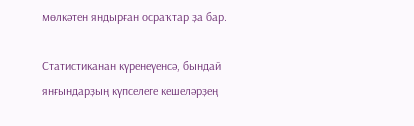мөлкәтен яндырған осраҡтар ҙа бар.

Статистиканан күренеүенсә, бындай янғындарҙың күпселеге кешеләрҙең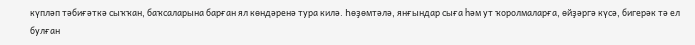күпләп тәбиғәткә сыҡҡан, баҡсаларына барған ял көндәренә тура килә. Һөҙөмтәлә, янғындар сыға һәм ут ҡоролмаларға, өйҙәргә күсә, бигерәк тә ел булған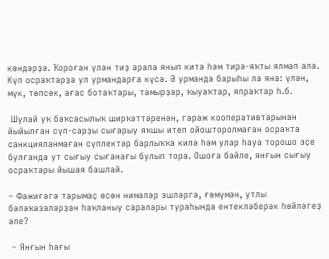көндәрҙә. Ҡороған үлән тиҙ арала янып китә һәм тирә-яҡты ялмап ала. Күп осраҡтарҙа ул урмандарға күсә. Ә урманда барыһы ла яна: үлән, мүк, төпсөк, ағас ботаҡтары, тамырҙар, ҡыуаҡтар, япраҡтар һ.б.

 Шулай уҡ баҡсасылыҡ ширҡәттәренән, гараж кооперативтарынан йыйылған сүп-сарҙы сығарыу яҡшы итеп ойошторолмаған осраҡта санкцияланмаған сүплектәр барлыҡҡа килә һәм улар һауа торошо эҫе булғанда ут сығыу сығанағы булып тора. Ошоға бәйле, янғын сығыу осраҡтары йышая башлай.

– Фажиғәгә тарымаҫ өсөн нимәләр эшләргә, ғөмүмән, утлы бәләҡазаларҙан һаҡланыу саралары тураһында ентекләберәк һөйләгеҙ әле?

 – Янғын һағы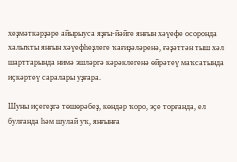хеҙмәткәрҙәре айырыуса яҙғы-йәйге янғын хәүефе осоронда халыҡты янғын хәүефһеҙлеге ҡағиҙәләренә, ғәҙәттән тыш хәл шарттарында нимә эшләргә кәрәклегенә өйрәтеү маҡсатында иҫкәртеү саралары уҙғара.

Шуны иҫегеҙгә төшөрәбеҙ, көндәр ҡоро, эҫе торғанда, ел булғанда һәм шулай уҡ, янғынға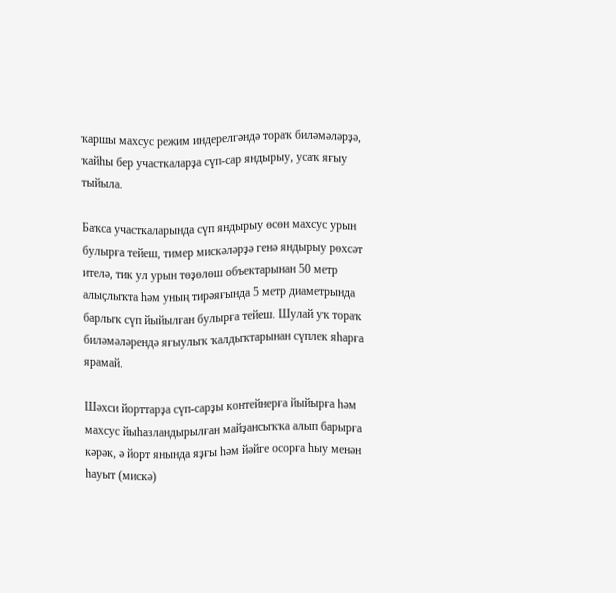ҡаршы махсус режим индерелгәндә тораҡ биләмәләрҙә, ҡайһы бер участкаларҙа сүп-сар яндырыу, усаҡ яғыу тыйыла.

Баҡса участкаларында сүп яндырыу өсөн махсус урын булырға тейеш, тимер мискәләрҙә генә яндырыу рөхсәт ителә, тик ул урын төҙөлөш объектарынан 50 метр алыҫлыҡта һәм уның тирәяғында 5 метр диаметрында барлыҡ сүп йыйылған булырға тейеш. Шулай уҡ тораҡ биләмәләрендә яғыулыҡ ҡалдыҡтарынан сүплек яһарға ярамай.

Шәхси йорттарҙа сүп-сарҙы контейнерға йыйырға һәм махсус йыһазландырылған майҙансыҡҡа алып барырға кәрәк, ә йорт янында яҙғы һәм йәйге осорға һыу менән һауыт (мискә)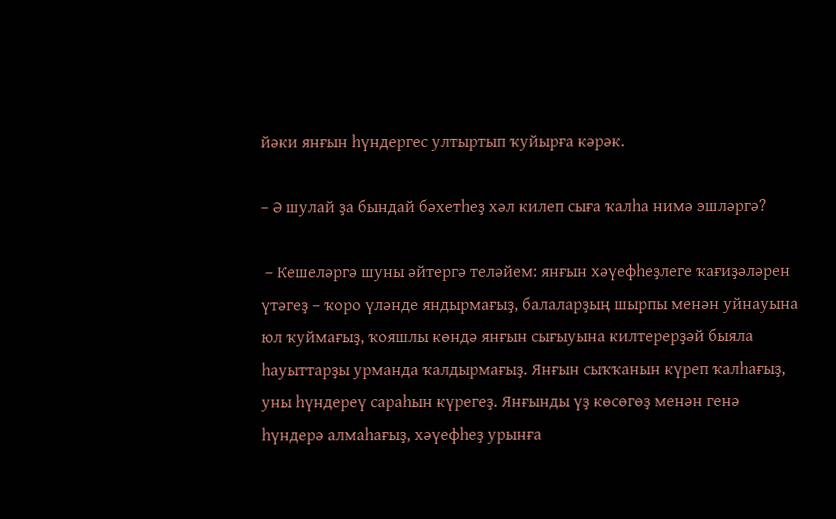йәки янғын һүндергес ултыртып ҡуйырға кәрәк.

– Ә шулай ҙа бындай бәхетһеҙ хәл килеп сыға ҡалһа нимә эшләргә?

 – Кешеләргә шуны әйтергә теләйем: янғын хәүефһеҙлеге ҡағиҙәләрен үтәгеҙ – ҡоро үләнде яндырмағыҙ, балаларҙың шырпы менән уйнауына юл ҡуймағыҙ, ҡояшлы көндә янғын сығыуына килтерерҙәй быяла һауыттарҙы урманда ҡалдырмағыҙ. Янғын сыҡҡанын күреп ҡалһағыҙ, уны һүндереү сараһын күрегеҙ. Янғынды үҙ көсөгөҙ менән генә һүндерә алмаһағыҙ, хәүефһеҙ урынға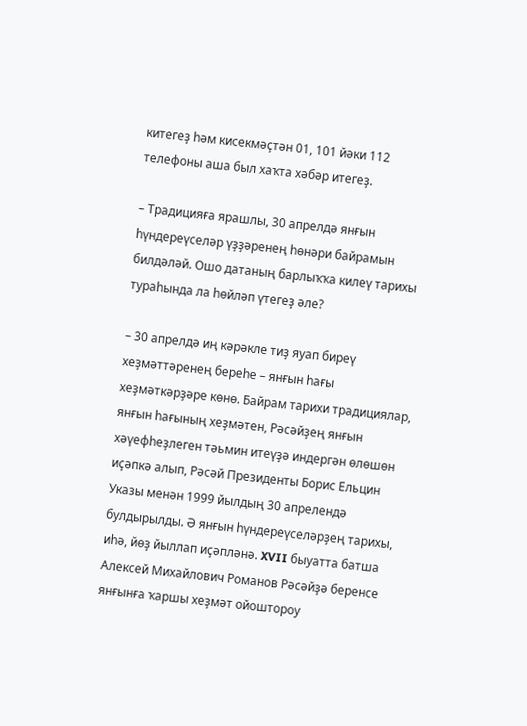китегеҙ һәм кисекмәҫтән 01, 101 йәки 112 телефоны аша был хаҡта хәбәр итегеҙ.

– Традицияға ярашлы, 30 апрелдә янғын һүндереүселәр үҙҙәренең һөнәри байрамын билдәләй. Ошо датаның барлыҡҡа килеү тарихы тураһында ла һөйләп үтегеҙ әле?

– 30 апрелдә иң кәрәкле тиҙ яуап биреү хеҙмәттәренең береһе – янғын һағы хеҙмәткәрҙәре көнө. Байрам тарихи традициялар, янғын һағының хеҙмәтен, Рәсәйҙең янғын хәүефһеҙлеген тәьмин итеүҙә индергән өлөшөн иҫәпкә алып, Рәсәй Президенты Борис Ельцин Указы менән 1999 йылдың 30 апрелендә булдырылды. Ә янғын һүндереүселәрҙең тарихы, иһә, йөҙ йыллап иҫәпләнә. XVII быуатта батша Алексей Михайлович Романов Рәсәйҙә беренсе янғынға ҡаршы хеҙмәт ойоштороу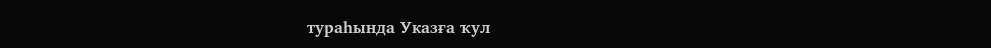тураһында Указға ҡул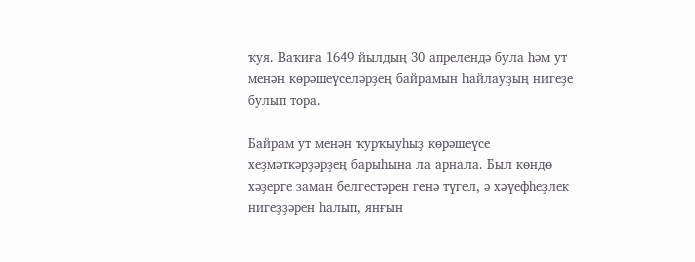ҡуя. Ваҡиға 1649 йылдың 30 апрелендә була һәм ут менән көрәшеүселәрҙең байрамын һайлауҙың нигеҙе булып тора.

Байрам ут менән ҡурҡыуһыҙ көрәшеүсе хеҙмәткәрҙәрҙең барыһына ла арнала. Был көндө хәҙерге заман белгестәрен генә түгел, ә хәүефһеҙлек нигеҙҙәрен һалып, янғын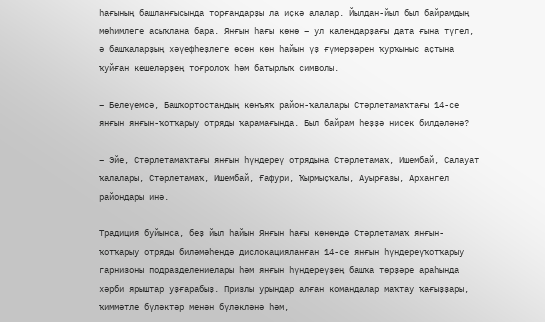һағының башланғысында торғандарҙы ла иҫкә алалар. Йылдан-йыл был байрамдың мөһимлеге асыҡлана бара. Янғын һағы көнө – ул календарҙағы дата ғына түгел, ә башҡаларҙың хәүефһеҙлеге өсөн көн һайын үҙ ғүмерҙәрен ҡурҡыныс аҫтына ҡуйған кешеләрҙең тоғролоҡ һәм батырлыҡ символы.

– Белеүемсә, Башҡортостандың көнъяҡ район-ҡалалары Стәрлетамаҡтағы 14-се янғын янғын-ҡотҡарыу отряды ҡарамағында. Был байрам һеҙҙә нисек билдәләнә?

– Эйе, Стәрлетамаҡтағы янғын һүндереү отрядына Стәрлетамаҡ, Ишембай, Салауат ҡалалары, Стәрлетамаҡ, Ишембай, Ғафури, Ҡырмыҫҡалы, Ауырғазы, Архангел райондары инә.

Традиция буйынса, беҙ йыл һайын Янғын һағы көнөндә Стәрлетамаҡ янғын-ҡотҡарыу отряды биләмәһендә дислокацияланған 14-се янғын һүндереүҡотҡарыу гарнизоны подразделениелары һәм янғын һүндереүҙең башҡа төрҙәре араһында хәрби ярыштар уҙғарабыҙ. Призлы урындар алған командалар маҡтау ҡағыҙҙары, ҡиммәтле бүләктәр менән бүләкләнә һәм,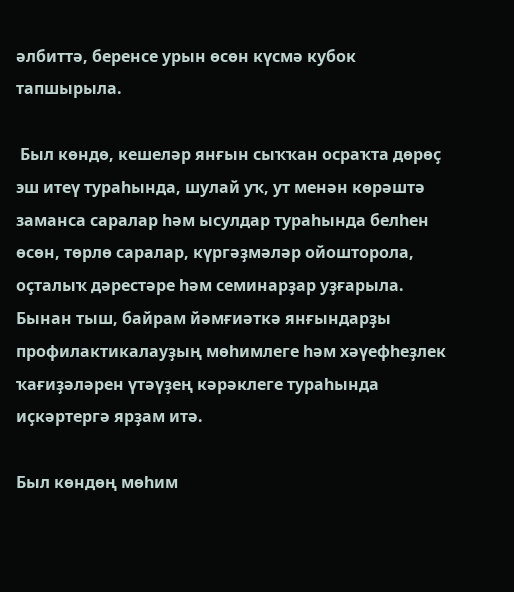әлбиттә, беренсе урын өсөн күсмә кубок тапшырыла.

 Был көндө, кешеләр янғын сыҡҡан осраҡта дөрөҫ эш итеү тураһында, шулай уҡ, ут менән көрәштә заманса саралар һәм ысулдар тураһында белһен өсөн, төрлө саралар, күргәҙмәләр ойошторола, оҫталыҡ дәрестәре һәм семинарҙар уҙғарыла. Бынан тыш, байрам йәмғиәткә янғындарҙы профилактикалауҙың мөһимлеге һәм хәүефһеҙлек ҡағиҙәләрен үтәүҙең кәрәклеге тураһында иҫкәртергә ярҙам итә.

Был көндөң мөһим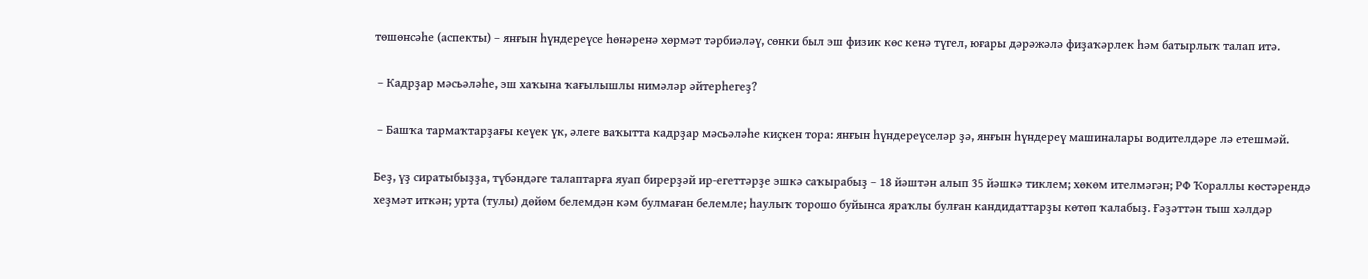төшөнсәһе (аспекты) – янғын һүндереүсе һөнәренә хөрмәт тәрбиәләү, сөнки был эш физик көс кенә түгел, юғары дәрәжәлә фиҙаҡәрлек һәм батырлыҡ талап итә.

 – Кадрҙар мәсьәләһе, эш хаҡына ҡағылышлы нимәләр әйтерһегеҙ?

 – Башҡа тармаҡтарҙағы кеүек үк, әлеге ваҡытта кадрҙар мәсьәләһе киҫкен тора: янғын һүндереүселәр ҙә, янғын һүндереү машиналары водителдәре лә етешмәй.

Беҙ, үҙ сиратыбыҙҙа, түбәндәге талаптарға яуап бирерҙәй ир-егеттәрҙе эшкә саҡырабыҙ – 18 йәштән алып 35 йәшкә тиклем; хөкөм ителмәгән; РФ Ҡораллы көстәрендә хеҙмәт иткән; урта (тулы) дөйөм белемдән кәм булмаған белемле; һаулыҡ торошо буйынса яраҡлы булған кандидаттарҙы көтөп ҡалабыҙ. Ғәҙәттән тыш хәлдәр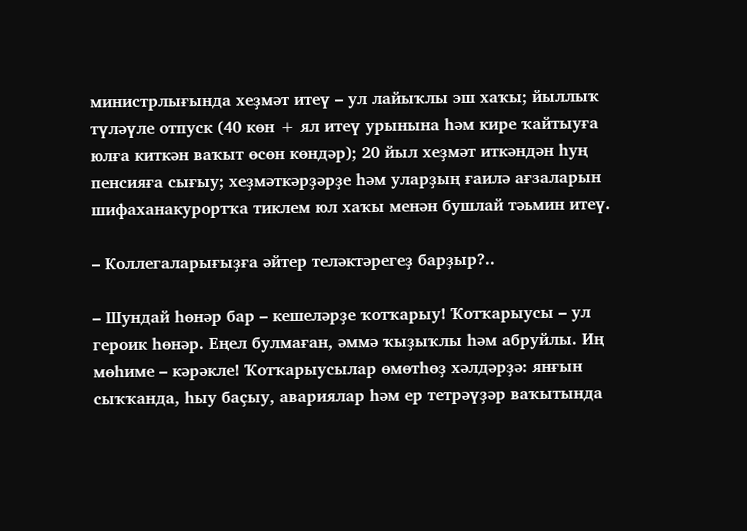министрлығында хеҙмәт итеү – ул лайыҡлы эш хаҡы; йыллыҡ түләүле отпуск (40 көн + ял итеү урынына һәм кире ҡайтыуға юлға киткән ваҡыт өсөн көндәр); 20 йыл хеҙмәт иткәндән һуң пенсияға сығыу; хеҙмәткәрҙәрҙе һәм уларҙың ғаилә ағзаларын шифаханакурортҡа тиклем юл хаҡы менән бушлай тәьмин итеү.

– Коллегаларығыҙға әйтер теләктәрегеҙ барҙыр?..

– Шундай һөнәр бар – кешеләрҙе ҡотҡарыу! Ҡотҡарыусы – ул героик һөнәр. Еңел булмаған, әммә ҡыҙыҡлы һәм абруйлы. Иң мөһиме – кәрәкле! Ҡотҡарыусылар өмөтһөҙ хәлдәрҙә: янғын сыҡҡанда, һыу баҫыу, авариялар һәм ер тетрәүҙәр ваҡытында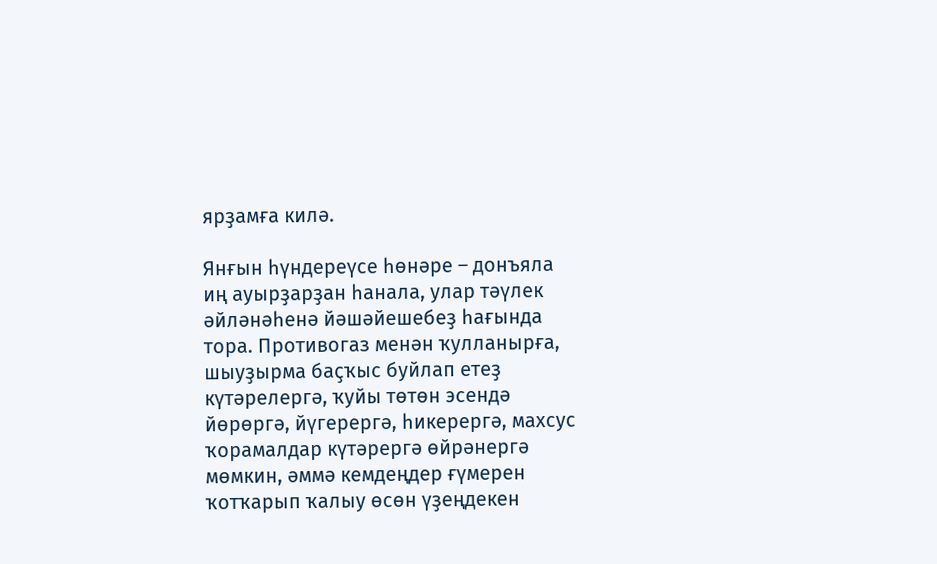ярҙамға килә.

Янғын һүндереүсе һөнәре – донъяла иң ауырҙарҙан һанала, улар тәүлек әйләнәһенә йәшәйешебеҙ һағында тора. Противогаз менән ҡулланырға, шыуҙырма баҫҡыс буйлап етеҙ күтәрелергә, ҡуйы төтөн эсендә йөрөргә, йүгерергә, һикерергә, махсус ҡорамалдар күтәрергә өйрәнергә мөмкин, әммә кемдеңдер ғүмерен ҡотҡарып ҡалыу өсөн үҙеңдекен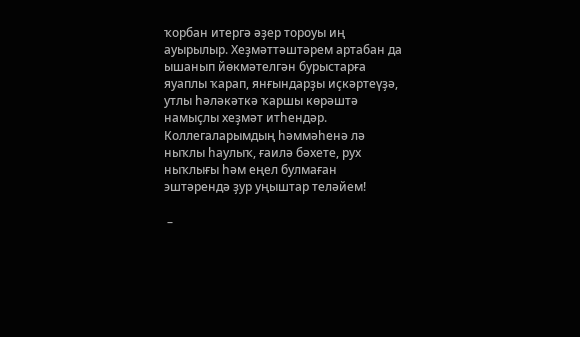ҡорбан итергә әҙер тороуы иң ауырылыр. Хеҙмәттәштәрем артабан да ышанып йөкмәтелгән бурыстарға яуаплы ҡарап, янғындарҙы иҫкәртеүҙә, утлы һәләкәткә ҡаршы көрәштә намыҫлы хеҙмәт итһендәр. Коллегаларымдың һәммәһенә лә ныҡлы һаулыҡ, ғаилә бәхете, рух ныҡлығы һәм еңел булмаған эштәрендә ҙур уңыштар теләйем!

 –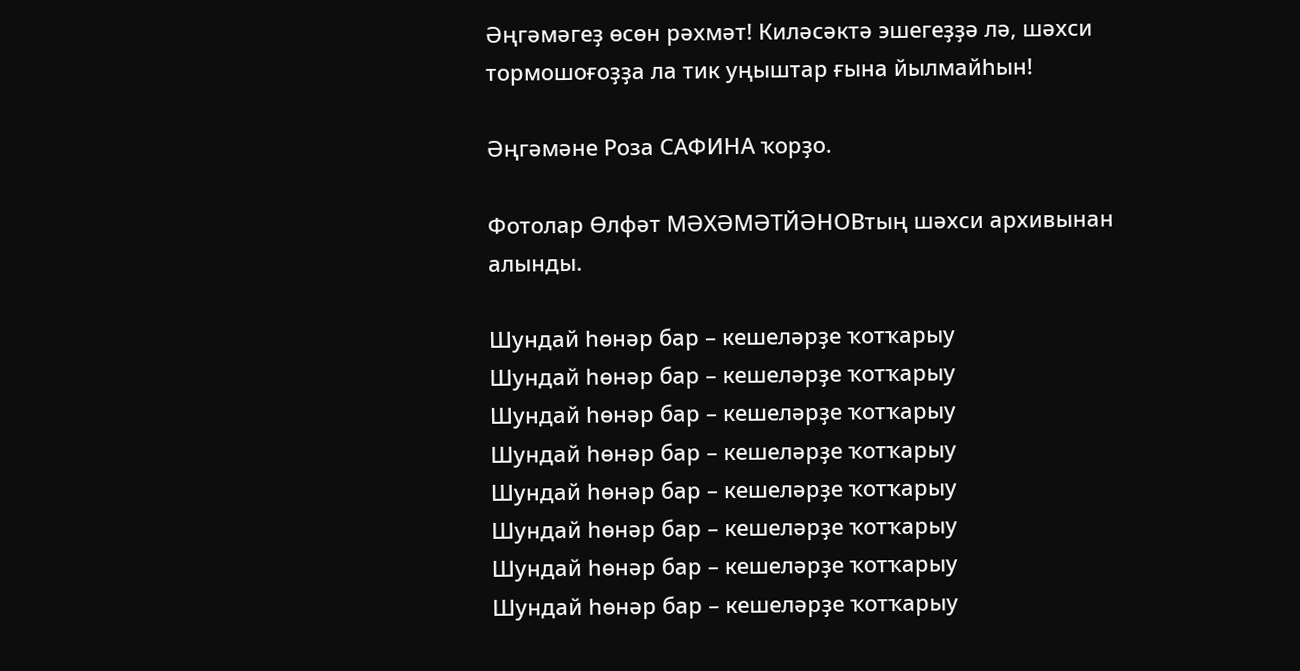Әңгәмәгеҙ өсөн рәхмәт! Киләсәктә эшегеҙҙә лә, шәхси тормошоғоҙҙа ла тик уңыштар ғына йылмайһын!

Әңгәмәне Роза САФИНА ҡорҙо.

Фотолар Өлфәт МӘХӘМӘТЙӘНОВтың шәхси архивынан алынды.

Шундай һөнәр бар – кешеләрҙе ҡотҡарыу
Шундай һөнәр бар – кешеләрҙе ҡотҡарыу
Шундай һөнәр бар – кешеләрҙе ҡотҡарыу
Шундай һөнәр бар – кешеләрҙе ҡотҡарыу
Шундай һөнәр бар – кешеләрҙе ҡотҡарыу
Шундай һөнәр бар – кешеләрҙе ҡотҡарыу
Шундай һөнәр бар – кешеләрҙе ҡотҡарыу
Шундай һөнәр бар – кешеләрҙе ҡотҡарыу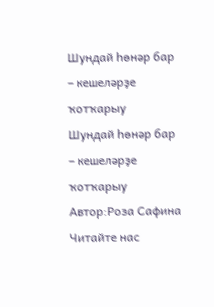Шундай һөнәр бар – кешеләрҙе ҡотҡарыу
Шундай һөнәр бар – кешеләрҙе ҡотҡарыу
Автор:Роза Сафина
Читайте нас